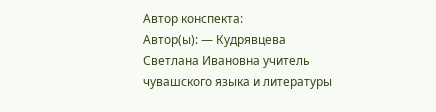Автор конспекта:
Автор(ы): — Кудрявцева Светлана Ивановна учитель чувашского языка и литературы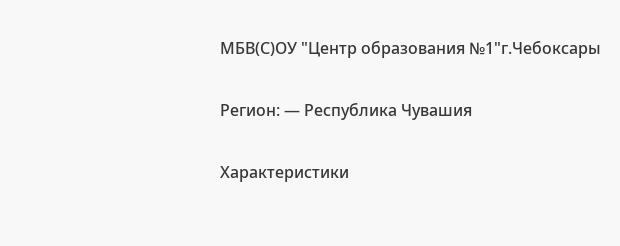МБВ(С)ОУ "Центр образования №1"г.Чебоксары

Регион: — Республика Чувашия

Характеристики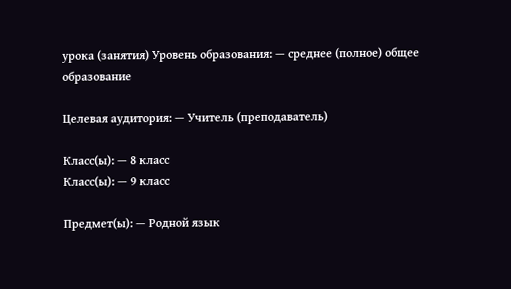урока (занятия) Уровень образования: — среднее (полное) общее образование

Целевая аудитория: — Учитель (преподаватель)

Класс(ы): — 8 класс
Класс(ы): — 9 класс

Предмет(ы): — Родной язык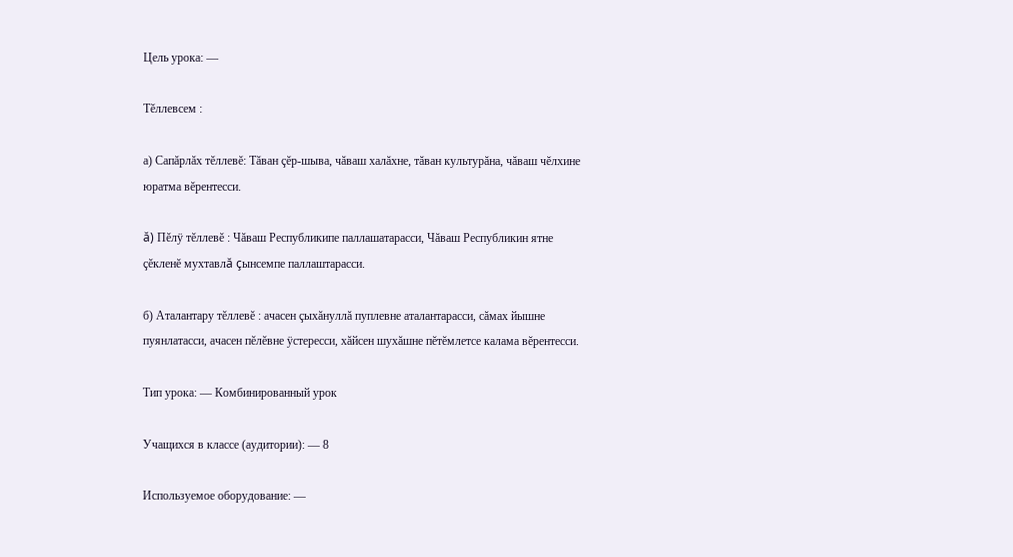Цель урока: —

Тĕллевсем :

а) Сапăрлăх тĕллевĕ: Тăван çĕр-шыва, чăваш халăхне, тăван культурăна, чăваш чĕлхине юратма вĕрентесси.

ă) Пĕлÿ тĕллевĕ : Чăваш Республикипе паллашатарасси, Чăваш Республикин ятне çĕкленĕ мухтавлă çынсемпе паллаштарасси.

б) Аталантару тĕллевĕ : ачасен çыхăнуллă пуплевне аталантарасси, сăмах йышне пуянлатасси, ачасен пĕлĕвне ÿстересси, хăйсен шухăшне пĕтĕмлетсе калама вĕрентесси.

Тип урока: — Комбинированный урок

Учащихся в классе (аудитории): — 8

Используемое оборудование: —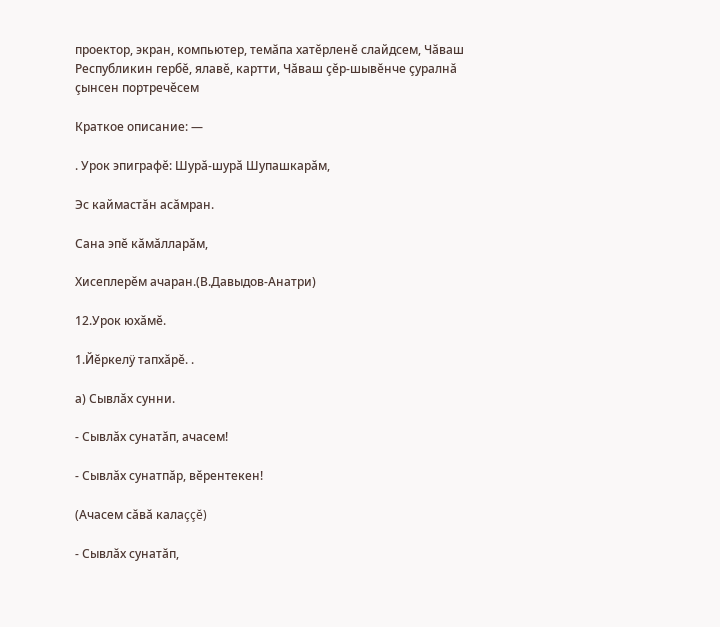проектор, экран, компьютер, темăпа хатĕрленĕ слайдсем, Чăваш Республикин гербĕ, ялавĕ, картти, Чăваш çĕр-шывĕнче çуралнă çынсен портречĕсем

Краткое описание: —

. Урок эпиграфĕ: Шурă-шурă Шупашкарăм,

Эс каймастăн асăмран.

Сана эпĕ кăмăлларăм,

Хисеплерĕм ачаран.(В.Давыдов-Анатри)

12.Урок юхăмĕ.

1.Йĕркелÿ тапхăрĕ. .

а) Сывлăх сунни.

- Сывлăх сунатăп, ачасем!

- Сывлăх сунатпăр, вĕрентекен!

(Ачасем сăвă калаççĕ)

- Сывлăх сунатăп,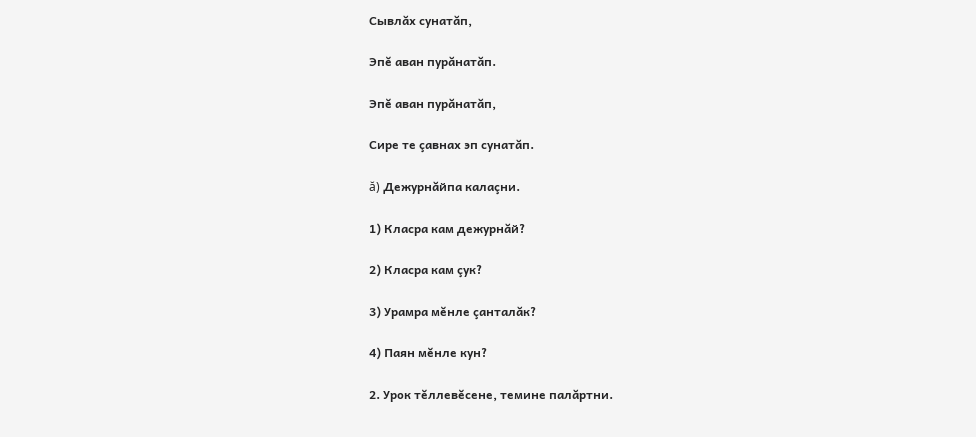Сывлăх сунатăп,

Эпĕ аван пурăнатăп.

Эпĕ аван пурăнатăп,

Сире те çавнах эп сунатăп.

ă) Дежурнăйпа калаçни.

1) Класра кам дежурнăй?

2) Класра кам çук?

3) Урамра мĕнле çанталăк?

4) Паян мĕнле кун?

2. Урок тĕллевĕсене, темине палăртни.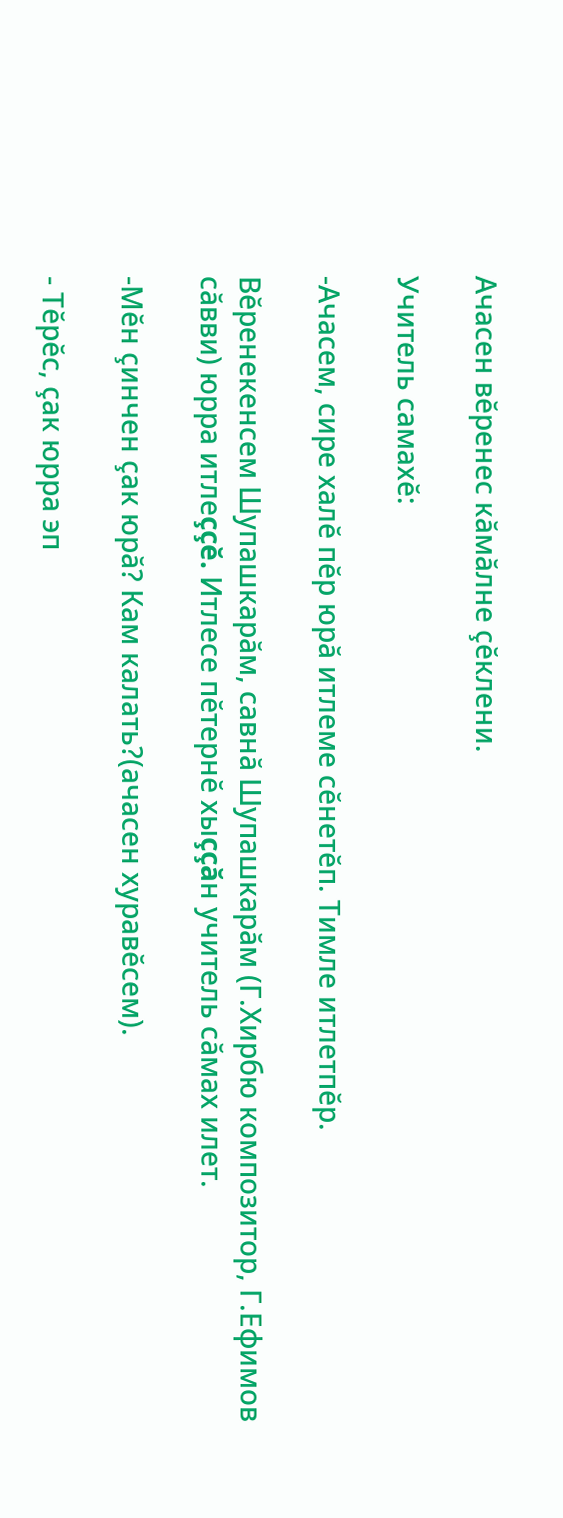Ачасен вĕренес кăмăлне çĕклени.

Учитель самахĕ:

-Ачасем, сире халĕ пĕр юрă итлеме сĕнетĕп. Тимле итлетпĕр.

Вĕренекенсем Шупашкарăм, савнă Шупашкарăм (Г.Хирбю композитор, Г.Ефимов сăвви) юрра итлеççĕ. Итлесе пĕтернĕ хыççăн учитель сăмах илет.

-Мĕн çинчен çак юрă? Кам калать?(ачасен хуравĕсем).

- Тĕрĕс, çак юрра эп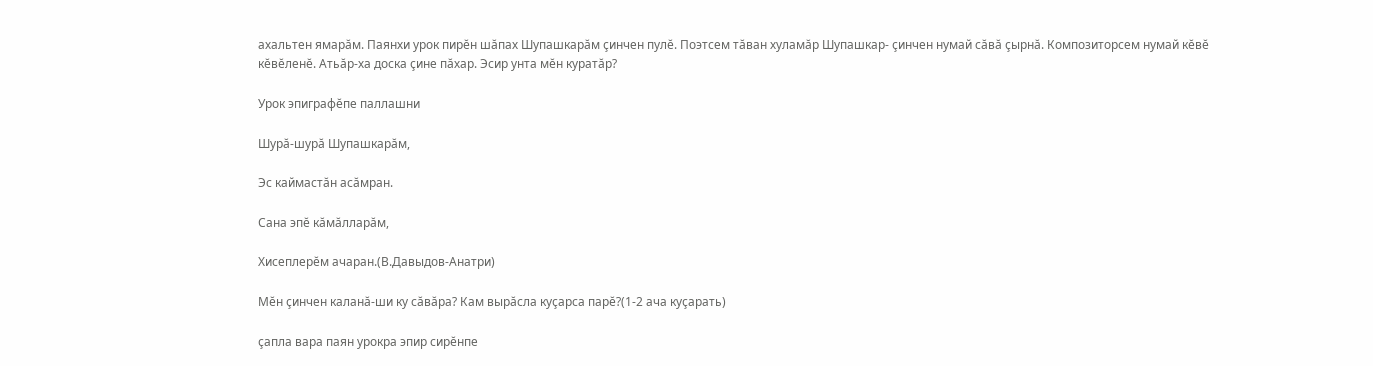ахальтен ямарăм. Паянхи урок пирĕн шăпах Шупашкарăм çинчен пулĕ. Поэтсем тăван хуламăр Шупашкар- çинчен нумай сăвă çырнă. Композиторсем нумай кĕвĕ кĕвĕленĕ. Атьăр-ха доска çине пăхар. Эсир унта мĕн куратăр?

Урок эпиграфĕпе паллашни

Шурă-шурă Шупашкарăм,

Эс каймастăн асăмран.

Сана эпĕ кăмăлларăм,

Хисеплерĕм ачаран.(В.Давыдов-Анатри)

Мĕн çинчен каланă-ши ку сăвăра? Кам вырăсла куçарса парĕ?(1-2 ача куçарать)

çапла вара паян урокра эпир сирĕнпе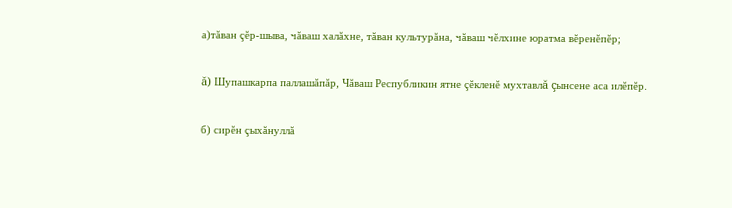а)тăван çĕр-шыва, чăваш халăхне, тăван культурăна, чăваш чĕлхине юратма вĕренĕпĕр;

ă) Шупашкарпа паллашăпăр, Чăваш Республикин ятне çĕкленĕ мухтавлă çынсене аса илĕпĕр.

б) сирĕн çыхăнуллă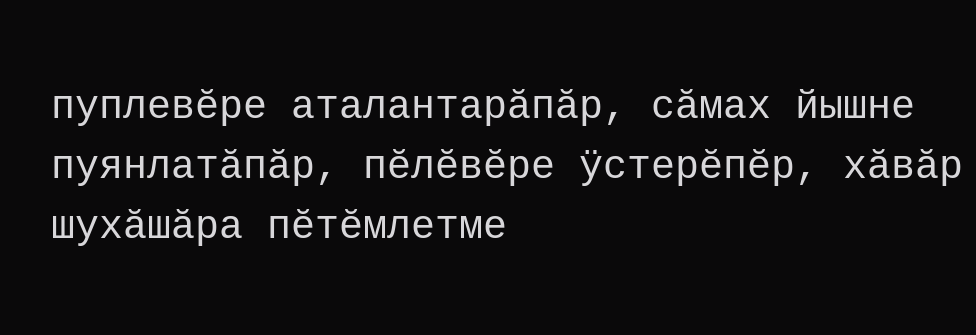пуплевĕре аталантарăпăр, сăмах йышне пуянлатăпăр, пĕлĕвĕре ÿстерĕпĕр, хăвăр шухăшăра пĕтĕмлетме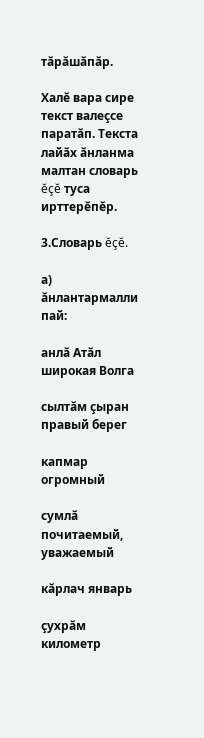тăрăшăпăр.

Халĕ вара сире текст валеçсе паратăп. Текста лайăх ăнланма малтан словарь ĕçĕ туса ирттерĕпĕр.

3.Словарь ĕçĕ.

а) ăнлантармалли пай:

анлă Атăл широкая Волга

сылтăм çыран правый берег

капмар огромный

сумлă почитаемый, уважаемый

кăрлач январь

çухрăм километр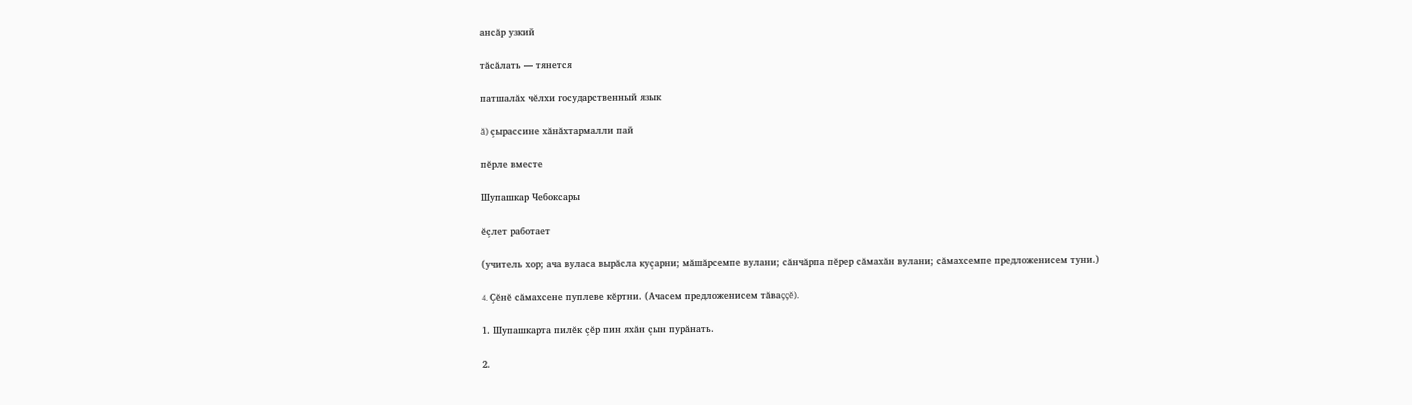ансăр узкий

тăсăлать — тянется

патшалăх чĕлхи государственный язык

ă) çырассине хăнăхтармалли пай

пĕрле вместе

Шупашкар Чебоксары

ĕçлет работает

(учитель хор; ача вуласа вырăсла куçарни; мăшăрсемпе вулани; сăнчăрпа пĕрер сăмахăн вулани; сăмахсемпе предложенисем туни.)

4. Çĕнĕ сăмахсене пуплеве кĕртни. (Ачасем предложенисем тăваççĕ).

1. Шупашкарта пилĕк çĕр пин яхăн çын пурăнать.

2.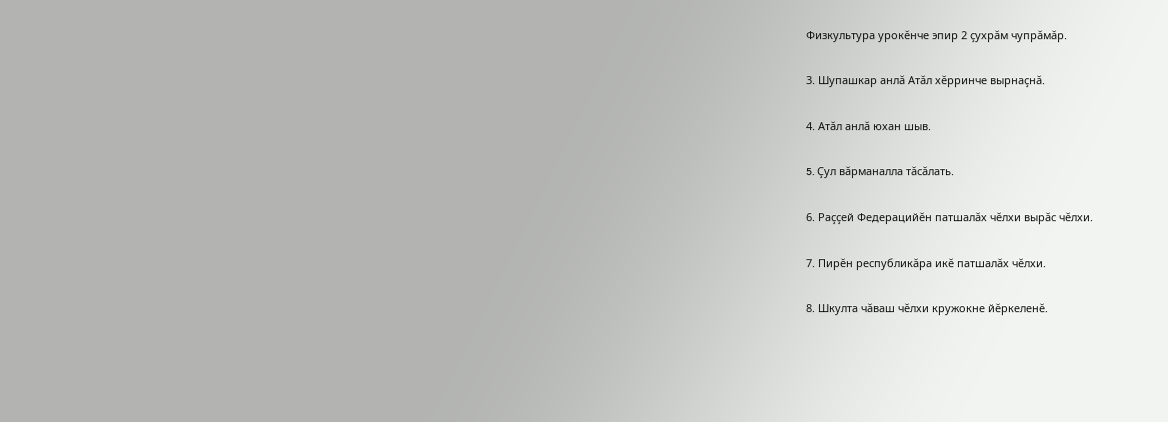Физкультура урокĕнче эпир 2 çухрăм чупрăмăр.

3. Шупашкар анлă Атăл хĕрринче вырнаçнă.

4. Атăл анлă юхан шыв.

5. Çул вăрманалла тăсăлать.

6. Раççей Федерацийĕн патшалăх чĕлхи вырăс чĕлхи.

7. Пирĕн республикăра икĕ патшалăх чĕлхи.

8. Шкулта чăваш чĕлхи кружокне йĕркеленĕ.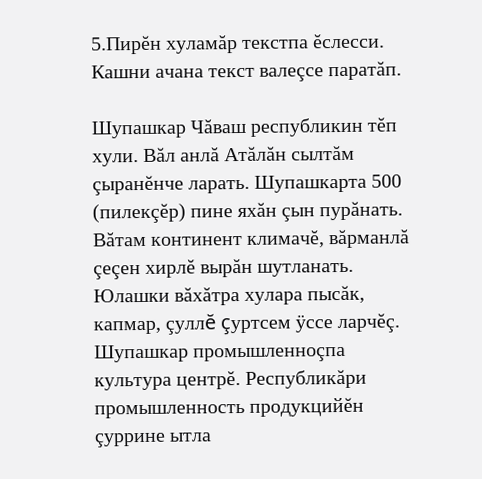5.Пирĕн хуламăр текстпа ĕслесси. Кашни ачана текст валеçсе паратăп.

Шупашкар Чăваш республикин тĕп хули. Вăл анлă Атăлăн сылтăм çыранĕнче ларать. Шупашкарта 500 (пилекçĕр) пине яхăн çын пурăнать. Вăтам континент климачĕ, вăрманлă çеçен хирлĕ вырăн шутланать. Юлашки вăхăтра хулара пысăк, капмар, çуллĕ çуртсем ÿссе ларчĕç. Шупашкар промышленноçпа культура центрĕ. Республикăри промышленность продукцийĕн çуррине ытла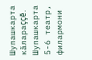Шупашкарта кăлараççĕ. Шупашкарта 5-6 театр, филармони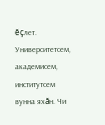ĕçлет. Университетсем, академисем, институтсем вунна яхăн. Чи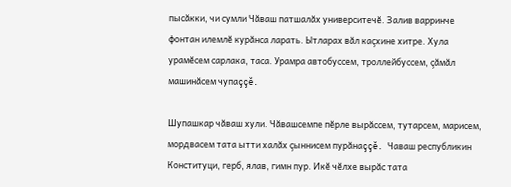пысăкки, чи сумли Чăваш патшалăх университечĕ. Залив варринче фонтан илемлĕ курăнса ларать. Ытларах вăл каçхине хитре. Хула урамĕсем сарлака, таса. Урамра автобуссем, троллейбуссем, çăмăл машинăсем чупаççĕ.

Шупашкар чăваш хули. Чăвашсемпе пĕрле вырăссем, тутарсем, марисем, мордвасем тата ытти халăх çыннисем пурăнаççĕ. Чаваш республикин Конституци, герб, ялав, гимн пур. Икĕ чĕлхе вырăс тата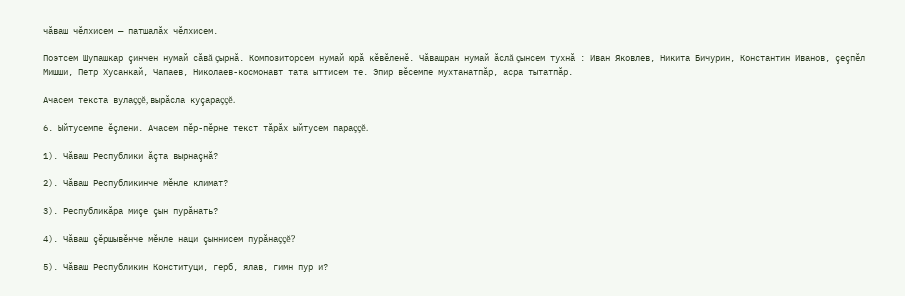чăваш чĕлхисем — патшалăх чĕлхисем.

Поэтсем Шупашкар çинчен нумай сăвă çырнă. Композиторсем нумай юрă кĕвĕленĕ. Чăвашран нумай ăслă çынсем тухнă : Иван Яковлев, Никита Бичурин, Константин Иванов, çеçпĕл Мишши, Петр Хусанкай, Чапаев, Николаев-космонавт тата ыттисем те. Эпир вĕсемпе мухтанатпăр, асра тытатпăр.

Ачасем текста вулаççĕ, вырăсла куçараççĕ.

6. Ыйтусемпе ĕçлени. Ачасем пĕр-пĕрне текст тăрăх ыйтусем параççĕ.

1). Чăваш Республики ăçта вырнаçнă?

2). Чăваш Республикинче мĕнле климат?

3). Республикăра миçе çын пурăнать?

4). Чăваш çĕршывĕнче мĕнле наци çыннисем пурăнаççĕ?

5). Чăваш Республикин Конституци, герб, ялав, гимн пур и?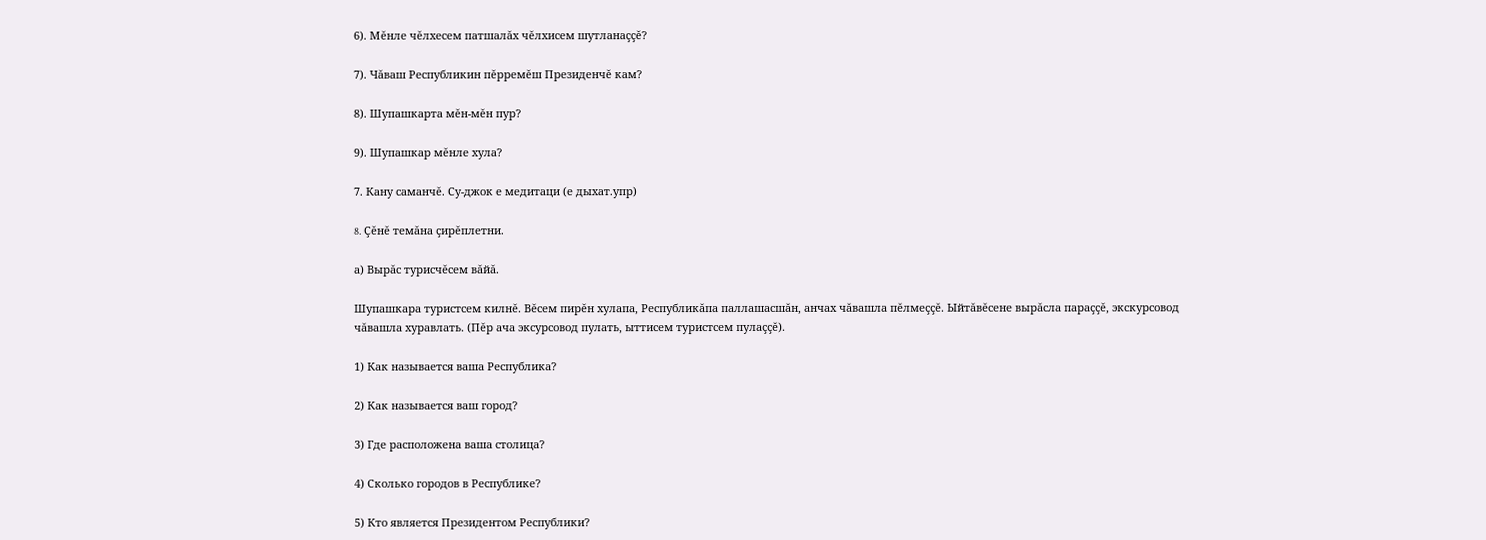6). Мĕнле чĕлхесем патшалăх чĕлхисем шутланаççĕ?

7). Чăваш Республикин пĕрремĕш Президенчĕ кам?

8). Шупашкарта мĕн-мĕн пур?

9). Шупашкар мĕнле хула?

7. Кану саманчĕ. Су-джок е медитаци (е дыхат.упр)

8. Çĕнĕ темăна çирĕплетни.

а) Вырăс турисчĕсем вăйă.

Шупашкара туристсем килнĕ. Вĕсем пирĕн хулапа, Республикăпа паллашасшăн, анчах чăвашла пĕлмеççĕ. Ыйтăвĕсене вырăсла параççĕ, экскурсовод чăвашла хуравлать. (Пĕр ача эксурсовод пулать, ыттисем туристсем пулаççĕ).

1) Как называется ваша Республика?

2) Как называется ваш город?

3) Где расположена ваша столица?

4) Сколько городов в Республике?

5) Кто является Президентом Республики?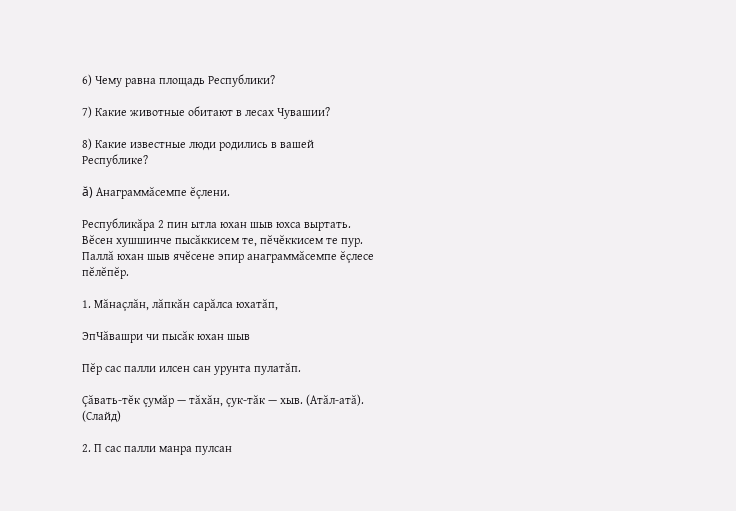6) Чему равна площадь Республики?

7) Какие животные обитают в лесах Чувашии?

8) Какие известные люди родились в вашей Республике?

ă) Анаграммăсемпе ĕçлени.

Республикăра 2 пин ытла юхан шыв юхса выртать. Вĕсен хушшинче пысăккисем те, пĕчĕккисем те пур. Паллă юхан шыв ячĕсене эпир анаграммăсемпе ĕçлесе пĕлĕпĕр.

1. Мăнаçлăн, лăпкăн сарăлса юхатăп,

ЭпЧăвашри чи пысăк юхан шыв

Пĕр сас палли илсен сан урунта пулатăп.

Çăвать-тĕк çумăр — тăхăн, çук-тăк — хыв. (Атăл-атă). (Слайд)

2. П сас палли манра пулсан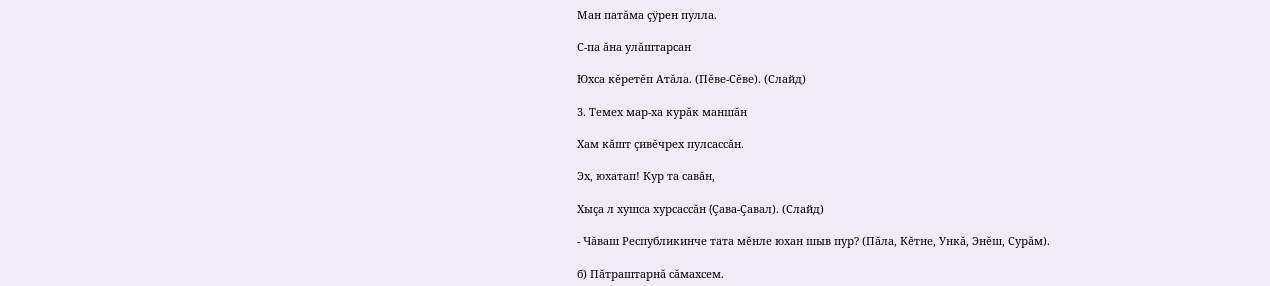Ман патăма çÿрен пулла.

С-па ăна улăштарсан

Юхса кĕретĕп Атăла. (Пĕве-Сĕве). (Слайд)

3. Темех мар-ха курăк маншăн

Хам кăшт çивĕчрех пулсассăн.

Эх, юхатап! Кур та савăн,

Хыçа л хушса хурсассăн (Çава-Çавал). (Слайд)

- Чăваш Республикинче тата мĕнле юхан шыв пур? (Пăла, Кĕтне, Ункă, Энĕш, Сурăм).

б) Пăтраштарнă сăмахсем.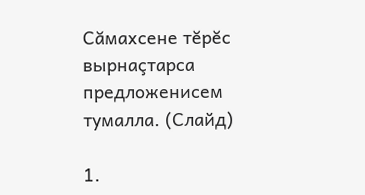Сăмахсене тĕрĕс вырнаçтарса предложенисем тумалла. (Слайд)

1.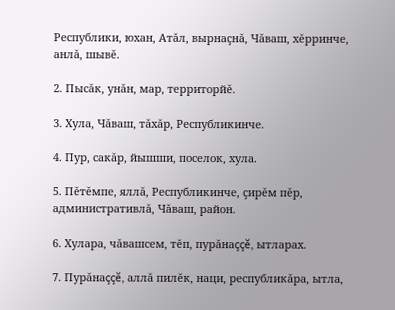Республики, юхан, Атăл, вырнаçнă, Чăваш, хĕрринче, анлă, шывĕ.

2. Пысăк, унăн, мар, территорйĕ.

3. Хула, Чăваш, тăхăр, Республикинче.

4. Пур, сакăр, йышши, поселок, хула.

5. Пĕтĕмпе, яллă, Республикинче, çирĕм пĕр, административлă, Чăваш, район.

6. Хулара, чăвашсем, тĕп, пурăнаççĕ, ытларах.

7. Пурăнаççĕ, аллă пилĕк, наци, республикăра, ытла,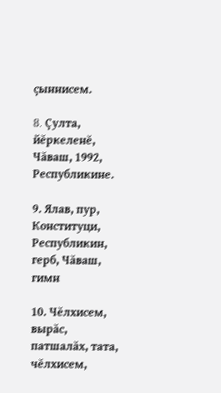çыннисем.

8. Çулта, йĕркеленĕ, Чăваш, 1992, Республикине.

9. Ялав, пур, Конституци, Республикин, герб, Чăваш, гимн

10. Чĕлхисем, вырăс, патшалăх, тата, чĕлхисем,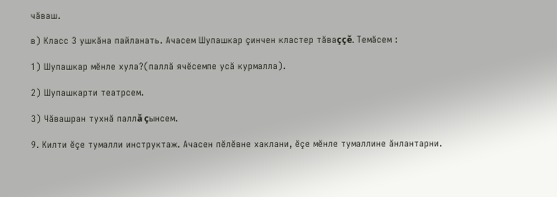чăваш.

в) Класс 3 ушкăна пайланать. Ачасем Шупашкар çинчен кластер тăваççĕ. Темăсем :

1) Шупашкар мĕнле хула?(паллă ячĕсемпе усă курмалла).

2) Шупашкарти театрсем.

3) Чăвашран тухнă паллă çынсем.

9. Килти ĕçе тумалли инструктаж. Ачасен пĕлĕвне хаклани, ĕçе мĕнле тумаллине ăнлантарни.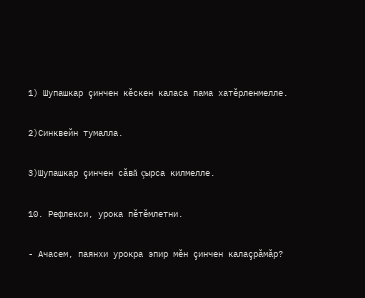1) Шупашкар çинчен кĕскен каласа пама хатĕрленмелле.

2)Синквейн тумалла.

3)Шупашкар çинчен сăвă çырса килмелле.

10. Рефлекси, урока пĕтĕмлетни.

- Ачасем, паянхи урокра эпир мĕн çинчен калаçрăмăр?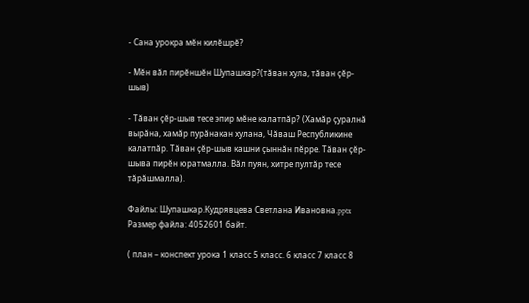- Сана урокра мĕн килĕшрĕ?

- Мĕн вăл пирĕншĕн Шупашкар?(тăван хула, тăван çĕр-шыв)

- Тăван çĕр-шыв тесе эпир мĕне калатпăр? (Хамăр çуралнă вырăна, хамăр пурăнакан хулана, Чăваш Республикине калатпăр. Тăван çĕр-шыв кашни çыннăн пĕрре. Тăван çĕр-шыва пирĕн юратмалла. Вăл пуян, хитре пултăр тесе тăрăшмалла).

Файлы: Шупашкар.Кудрявцева Светлана Ивановна.pptx
Размер файла: 4052601 байт.

( план – конспект урока 1 класс 5 класс. 6 класс 7 класс 8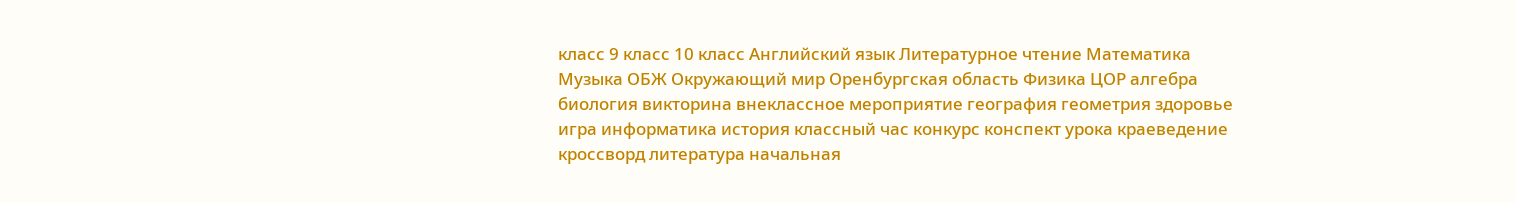класс 9 класс 10 класс Английский язык Литературное чтение Математика Музыка ОБЖ Окружающий мир Оренбургская область Физика ЦОР алгебра биология викторина внеклассное мероприятие география геометрия здоровье игра информатика история классный час конкурс конспект урока краеведение кроссворд литература начальная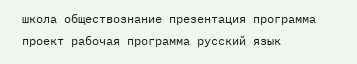школа обществознание презентация программа проект рабочая программа русский язык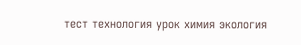тест технология урок химия экология